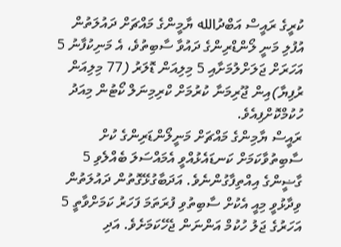ކުރީގެ ރައީސް އަބްދުالله ޔާމީންގެ މައްޗަށް ދައުލަތުން އުފުލި މަނީ ލޯންޑްރިންގެ ދައުވާ ސާބިތުވެ، އެ މަނިކުފާނު 5 އަހަރަށް ޖަލަށްލުމަށާއި 5 މިލިއަން ޑޮލަރު (77 މިލިއަން ރުފިޔާ)އިން ޖޫރިމަނާ ކުރުމަށް ކްރިމިނަލް ކޯޓުން މިއަދު ހުކުމްކޮށްފިއެވެ.
ރައީސް ޔާމިންގެ މައްޗަށް މަނީލޯންޑަރިންގެ ކުށް ސާބިތުވާކަމަށް ކަނޑައެޅުއްވީ އެމައްސަލަ ބެއްލެވި 5 ގާޟީންގެ އިއްތިފާގުންނެވެ. އަދަބާގުޅޭގޮތުން ދައުލަތުން ވިދާޅުވީ މިއީ އެކުށް ސާބިތުވި ފުރަތަމަ ފަހަރު ކަމަށްވާތީ 5 އަހަރުގެ ޖަލު ހުކުމް އަންނަން ޖެހޭކަމަށެވެ. އަދި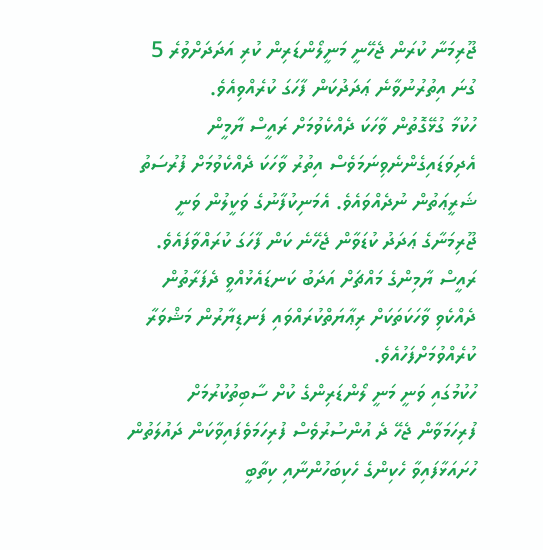ޖޫރިމަނާ ކުރަން ޖެހޭނީ މަނީލޯންޑަރިން ކުރި އަދަދަށްވުރެ 5 ގުނަ އިތުރުނުވާނެ ޢަދަދުކަން ފާހަގަ ކުރެއްވިއެވެ.
ހުކުމާ ގުޅޭގޮތުން ވާހަކަ ދެއްކެވުމަށް ރައީސް ޔާމީން އެދިވަޑައިގެންނެވިނަމަވެސް އިތުރު ވާހަކަ ދެއްކެވުމަށް ފުރުސަތު ޝަރީޢަތުން ނުދެއްވައެވެ. އެމަނިކުފާނުގެ ވަކީލުން ވަނީ ޖޫރިމަނާގެ ޢަދަދު ކުޑަވާން ޖެހޭނެ ކަން ފާހަގަ ކުރައްވާފައެވެ. ރައީސް ޔާމިންގެ މައްޗަށް އަދަބު ކަނޑައެޅުއްވީ ދެފަރާތުން ދެއްކެވި ވާހަކަތަކަށް ރިޢާޔަތްކުރައްވައި ފަނޑިޔާރުން މަޝްވަރާ ކުރެއްވުމަށްފަހުއެވެ.
ހުކުމުގައި ވަނީ މަނީ ލޯންޑަރިންގެ ކުށް ސާބިތުކުރުމަށް ފުރިހަމަވާން ޖެހޭ ދެ އުންސުރުވެސް ފުރިހަމަވެފައިވާކަން ދައުލަތުން ހުށައަޅާފައިވާ ހެކިންގެ ހެކިބަހުންނާއި ކިތާބީ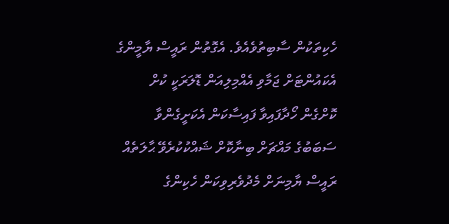ހެކިތަކުން ސާބިތުވެއެވެ. އެގޮތުން ރައީސް ޔާމީންގެ އެކައުންޓަށް ޖަމާވި އެއްމިލިއަން ޑޮލަރަކީ ކުށް ކޮށްގެން ހޯދާފައިވާ ފައިސާކަން އެކަށީގެންވާ ސަބަބުގެ މައްޗަށް ބިނާކޮށް ޝައްކުކުރެވޭ ޙާލަތެއް ރައީސް ޔާމިނަށް މެދުވެރިވިކަން ހެކިންގެ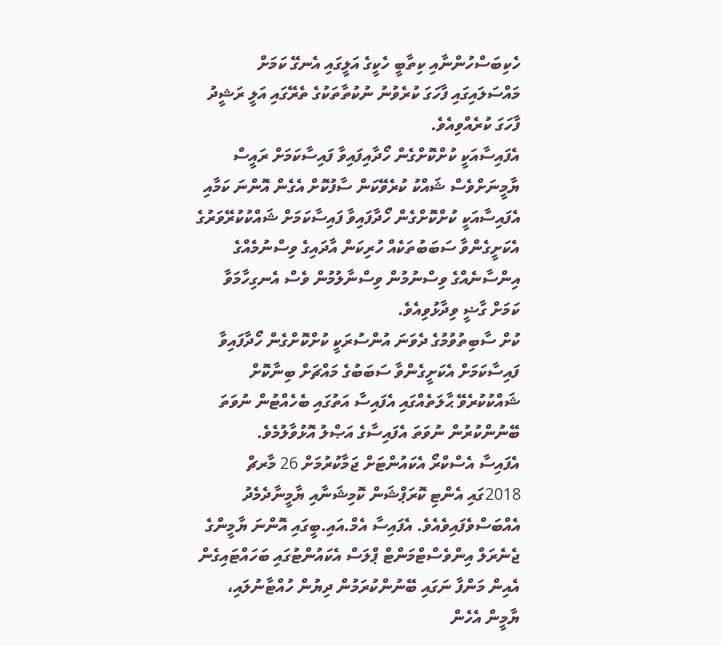ހެކިބަސްހުންނާއި ކިތާބީ ހެކީގެ އަލީގައި އެނގޭ ކަމަށް މައްސަލައިގައި ފާހަގަ ކުރެވުނު ނުކުތާތަކުގެ ތެރޭގައި އަލީ ރަޝީދު ފާހަގަ ކުރެއްވިއެވެ.
އެފައިސާއަކީ ކުށްކޮށްގެން ހޯދާއިފައިވާ ފައިސާކަމަށް ރައީސް ޔާމީނަށްވެސް ޝައްކު ކުރެވޭކަން ސާފުކޮށް އެގެން އޮންނަ ކަމާއި އެފައިސާއަކީ ކުށްކޮށްގެން ހޯދާފައިވާ ފައިސާކަމަށް ޝައްކުކުރޭވަރުގެ އެކަށީގެންވާ ސަބަބުތަކެއް ހުރިކަން އާދައިގެ ވިސްނުމެއްގެ އިންސާނެއްގެ ވިސްނުމުން ވިސްނާލުމުން ވެސް އެނގިހާމަވާ ކަމަށް ގާޟީ ވިދާޅުވިއެވެ.
ކުށް ސާބިތުވުމުގެ ދެވަނަ އުންސުރަކީ ކުށްކޮށްގެން ހޯދާފައިވާ ފައިސާކަމަށް އެކަށީގެންވާ ސަބަބުގެ މައްޗަށް ބިނާކޮށް ޝައްކުކުރެވޭ ޙާލަތެއްގައި އެފައިސާ އަތުގައި ބެހެއްޓުން ނުވަތަ ބޭނުންކުރުން ނުވަތަ އެފައިސާގެ އަޞްލު އޮޅުވާލުމެވެ.
އެފައިސާ އެސްކްރޯ އެކައުންޓަށް ޖަމާކުރުމަށް 26 މާރޗް 2018ގައި އެންޓި ކޮރަޕްޝަން ކޮމިޝަނާއި ޔާމީނާދެމެދު އެއްބަސްވެފައިވެއެވެ. އެފައިސާ އެމް.އައި.ބީގައި އޮންނަ ޔާމީންގެ ޖެނެރަލް އިންވެސްޓްމަންޓް ޕްލަސް އެކައުންޓުގައި ބަހައްޓައިގެން އެއިން މަންފާ ނަގައި ބޭނުންކުރަމުން ދިޔުން ހުއްޓާނުލައި، ޔާމީން އެހެން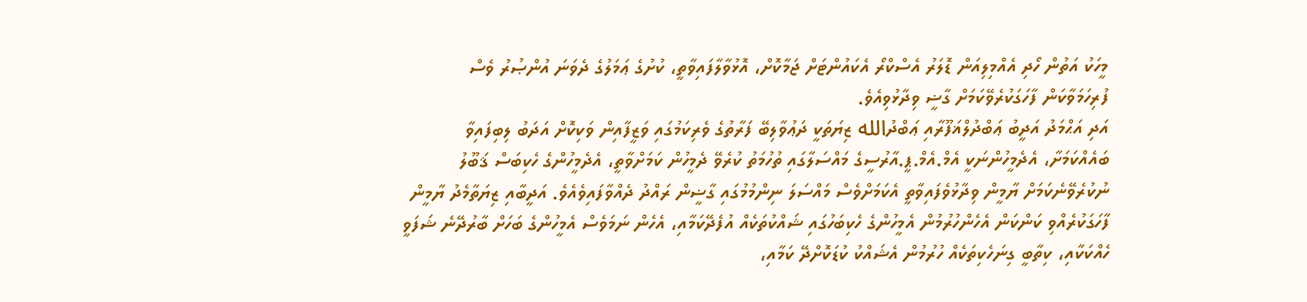މީހަކު އަތުން ހޯދި އެއްމިލިއަން ޑޮލަރު އެސްކްރޯ އެކައުންޓަށް ޖަމާކޮށް، އޮޅުވާލާފައިވާތީ، ކުށުގެ ޢަމަލުގެ ދެވަނަ އުންޞުރު ވެސް ފުރިހަމަވާކަން ފާހަގަކުރެވޭކަމަށް ގާޟީ ވިދާޅުވިއެވެ.
އަދި އަޙްމަދު އަދީބު ޢަބްދުލްޣަފޫރާއި ޢަބްދުالله ޒިޔަތަކީ ދަޢުވާލިބޭ ފަރާތުގެ ވެރިކަމުގައި ވަޒީފާއިން ވަކިކޮށް އަދަބު ލިބިފައިވާ ބައެއްކަމަށާ، އެދެމީހުންނަކީ އެމް.އެމް.ޕީ.އާރުސީގެ މައްސަލާގައި ތުހުމަތު ކުރެވޭ ދެމީހުން ކަމަށްވާތީ، އެދެމީހުންގެ ހެކިބަސް ޤަބޫލު ނުކުރެވޭނެކަމަށް ޔާމީން ވިދާޅުވެފައިވާތީ އެކަމަށްވެސް މައްސަލަ ނިންމުމުގައި ގާޟީން ރައްދު ދެއްވާފައިވެއެވެ. އަދީބާއި ޒިޔަތާމެދު ޔާމީން ފާހަގަކުރެއްވި ކަންކަން އެހެންހުރުމުން އެމީހުންގެ ހެކިބަހުގައި ޝައްކުތަކެއް އުފެދޭކަމާއި، އެހެން ނަމަވެސް އެމީހުންގެ ބަހަށް ބާރުދޭނެ ޝަފަވީ ހެއްކަކާއި، ކިތާބީ ގިނަހެކިތަކެއް ހުރުމުން އެޝައްކު ކުޑަކޮށްދޭ ކަމާއި،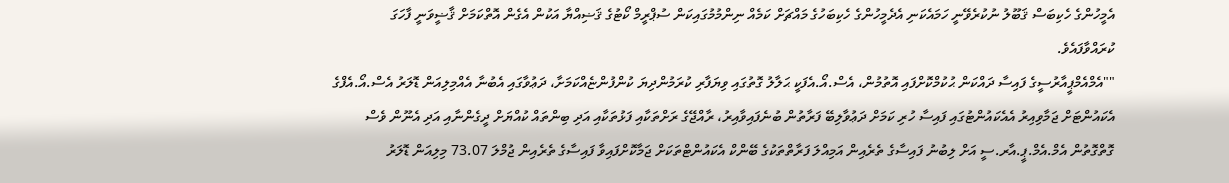އެމީހުންގެ ހެކިބަސް ޤަބޫލު ނުކުރެވޭނީ ހަމައެކަނި އެދެމީހުންގެ ހެކިބަހުގެ މައްޗަށް ކަމެއް ނިންމުމުގައިކަން ސުޕްރީމް ކޯޓުގެ ޤަޟިއްޔާ އަކުން އެގެން އޮތްކަމަށް ޤާޟީވަނީ ފާހަގަ ކުރައްވާފައެވެ.
""އެމްއެމްޕީއާރުސީގެ ފައިސާ ދައްކަން ޙުކުމްކޮށްފައި އޮތުމުން، އެސް.އޯ.އެފަކީ ޙަލާލު ގޮތުގައި ވިޔަފާރި ކުރަމުންދިޔަ ކުންފުންޏެއްކަމަށާ، ދަޢުވާގައި އެބުނާ އެއްމިލިއަން ޑޮލަރު އެސް.އޯ.އެފްގެ އެކައުންޓަށް ޖަމާވިއިރު އެއެކައުންޓުގައި ފައިސާ ހުރި ކަމަށް ދަޢުވާލިބޭ ފަރާތުން ބުނެފައިވާއިރު، ރާއްޖޭގެ ރަށްތަކާއި ފަޅުތަކާއި އަދި ބިންތައް ކުއްޔަށް ދީގެންނާއި އަދި އެނޫން ވެސް ގޮތްގޮތުން އެމް.އެމް.ޕީ.އާރ.ސީ އަށް ލިބުނު ފައިސާގެ ތެރެއިން އަމިއްލަ ފަރާތްތަކުގެ ބޭންކް އެކައުންޓްތަކަށް ޖަމާކޮށްފައިވާ ފައިސާގެ ތެރެއިން ޖުމްލަ 73.07 މިލިއަން ޑޮލަރު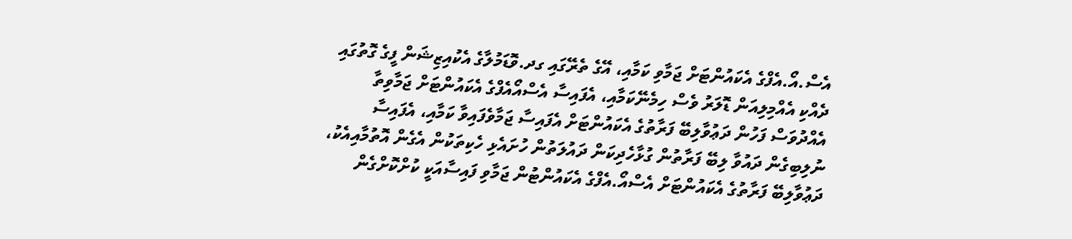އެސް.އޯ.އެފްގެ އެކައުންޓަށް ޖަމާވި ކަމާއި، އޭގެ ތެރޭގައި ގދ.ވޮޑަމުލާގެ އެކުއިޒިޝަން ފީގެ ގޮތުގައި ދެއްކި އެއްމިލިއަން ޑޮލަރު ވެސް ހިމެނޭކަމާއި، އެފައިސާ އެސްއޯއެފްގެ އެކައުންޓަށް ޖަމާވިތާ އެއްދުވަސް ފަހުން ދަޢުވާލިބޭ ފަރާތުގެ އެކައުންޓަށް އެފައިސާ ޖަމާވެފައިވާ ކަމާއި، އެފައިސާ ނުލިބިގެން ދައުވާ ލިބޭ ފަރާތުން ގުޅާހެދިކަން ދައުލަތުން ހުށައެޅި ހެކިތަކުން އެގެން އޮތުމާއިއެކު، ދަޢުވާލިބޭ ފަރާތުގެ އެކައުންޓަށް އެސްއޯ.އެފްގެ އެކައުންޓުން ޖަމާވި ފައިސާއަކީ ކުށްކޮށްގެން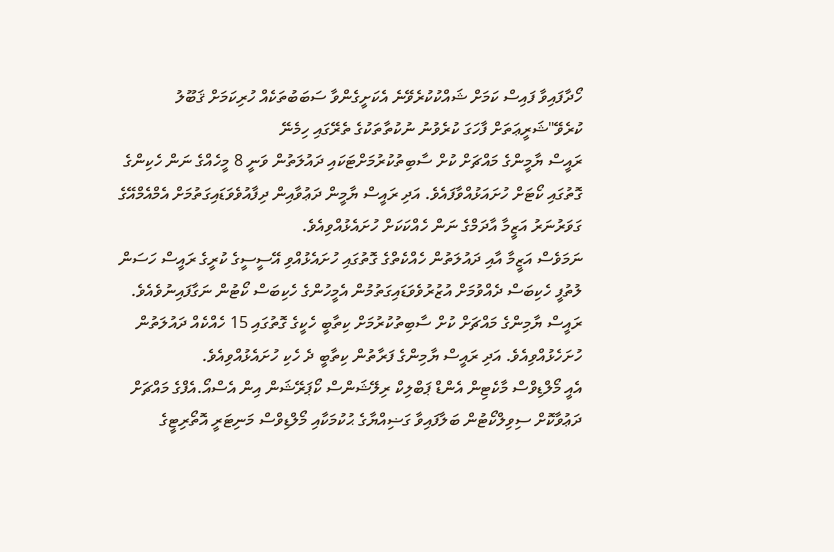ހޯދާފައިވާ ފައިސް ކަމަށް ޝައްކުކުރެވޭނެ އެކަށީގެންވާ ސަބަބުތަކެއް ހުރިކަމަށް ޤަބޫލު ކުރެވޭ"ޝަރީޢަތަށް ފާހަގަ ކުރެވުނު ނުކުތާތަކުގެ ތެރޭގައި ހިމެނޭ
ރައީސް ޔާމީންގެ މައްޗަށް ކުށް ސާބިތުކުރުމަށްޓަކައި ދައުލަތުން ވަނީ 8 މީހެއްގެ ނަން ހެކިންގެ ގޮތުގައި ކޯޓަށް ހުށައަޅުއްވާފައެވެ. އަދި ރައީސް ޔާމީން ދަޢުވާއިން ދިފާއުވެވަޑައިގަތުމަށް އެމްއެމްއޭގެ ގަވަރުނަރު އަޒީމާ އާދަމްގެ ނަން ހެއްކަކަށް ހުށައެޅުއްވިއެވެ.
ނަމަވެސް އަޒީމާ އާއި ދައުލަތުން ހެއްކެތްގެ ގޮތުގައި ހުށައެޅުއްވި އޭސީސީގެ ކުރީގެ ރައީސް ހަސަން ލުތުފީ ހެކިބަސް ދެއްވުމަށް އުޒުރުވެވަޑައިގަތުމުން އެމީހުންގެ ހެކިބަސް ކޯޓުން ނަގާފައިނުވެއެވެ.
ރައީސް ޔާމިންގެ މައްޗަށް ކުށް ސާބިތުކުރުމަށް ކިތާބީ ހެކީގެ ގޮތުގައި 15 ހެއްކެއް ދައުލަތުން ހުށަހެޅުއްވިއެވެ. އަދި ރައީސް ޔާމިންގެ ފަރާތުން ކިތާބީ ދެ ހެކި ހުށައެޅުއްވިއެވެ.
އެއީ މޯލްޑިވްސް މާކެޓިން އެންޑް ޕަބްލިކް ރިލޭޝަންސް ކޯޕަރޭޝަން އިން އެސްއޯ.އެފްގެ މައްޗަށް ދަޢުވާކޮށް ސިވިލްކޯޓުން ބަލާފައިވާ ގަޟިއްޔާގެ ޙުކުމަކާއި މޯލްޑިވްސް މަނިޓަރީ އޮތޯރިޓީގެ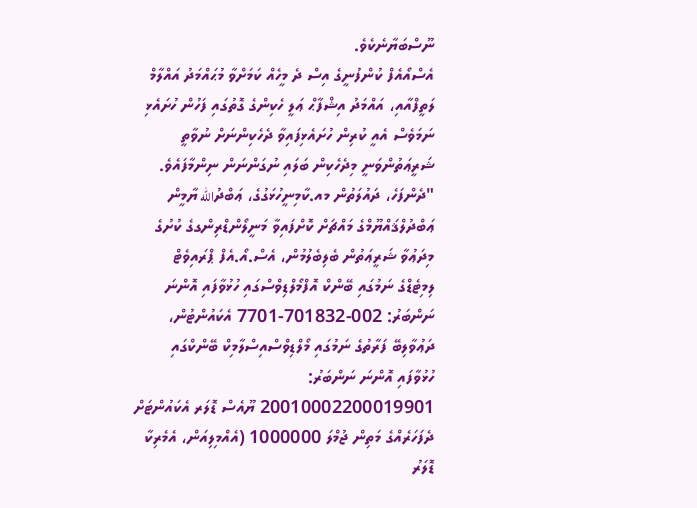ނޫސްބަޔާނެކެވެ.
އެސްއޯއެފް ކުންފުނީގެ އިސް ދެ މީހެއް ކަމަށްވާ މުޙައްމަދު އައްލާމް ލަތީފްއާއި، އައްމަދު އިޝްފާޙް ޢަލީ ހެކިންގެ ގޮތުގައި ފަހުން ހުށައެޅި ނަމަވެސް އެއީ ކުރިން ހުށައެޅިފައިވާ ދެހެކިންނަށް ނުވާތީ ޝަރީޢަތުންވަނީ މިދެހެކިން ބަލައި ނުގަންނަން ނިންމާފައެވެ.
"ދެންފަހެ، ދައުލަތުން މއ.ކާމިނީހުޅަގުގެ، ޢަބްދުالله ޔާމީން ޢަބްދުލްޤައްޔޫމްގެ މައްޗަށް ކޮށްފައިވާ މަނީލޯންޑްރިންގގެ ކުށުގެ މިދަޢުވާ ޝަރީޢަތުން ބެލިބެލުމުން، އެސް.އޯ.އެފް ޕްރައިވެޓް ލިމިޓެޑްގެ ނަމުގައި ބޭންކް އޮފްމޯލްޑިވްސްގައި ހުޅުވާފައި އޮންނަ ނަންބަރު: 002-701832-7701 އެކައުންޓުން، ދަޢުވާލިބޭ ފަރާތުގެ ނަމުގައި މޯލްޑިވްސްއިސްލާމިކް ބޭންކްގައި ހުޅުވާފައި އޮންނަ ނަންބަރު: 20010002200019901 ޔޫއެސް ޑޮލަރ އެކައުންޓަށް ދެފަހަރެއްގެ މަތިން ޖުމްލަ 1000000 (އެއްމިލިއަން، އެމެރިކާ ޑޮލަރު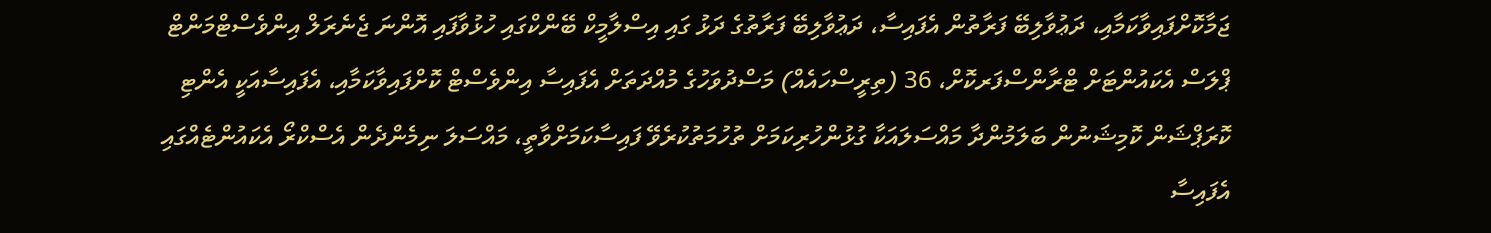ޖަމާކޮށްފައިވާކަމާއި، ދަޢުވާލިބޭ ފަރާތުން އެފައިސާ، ދަޢުވާލިބޭ ފަރާތުގެ ދަޅު ގައި އިސްލާމީކް ބޭންކްގައި ހުޅުވާފައި އޮންނަ ޖެނެރަލް އިންވެސްޓްމަންޓް ޕްލަސް އެކައުންޓަށް ޓްރާންސްފަރކޮށް، 36 (ތިރީސްހައެއް) މަސްދުވަހުގެ މުއްދަތަށް އެފައިސާ އިންވެސްޓް ކޮށްފައިވާކަމާއި، އެފައިސާއަކީ އެންޓި ކޮރަޕްޝަން ކޮމިޝަނުން ބަލަމުންދާ މައްސަލައަކާ ގުޅުންހުރިކަމަށް ތުހުމަތުކުރެވޭ ފައިސާކަމަށްވާތީ، މައްސަލަ ނިމެންދެން އެސްކްރޯ އެކައުންޓެއްގައި އެފައިސާ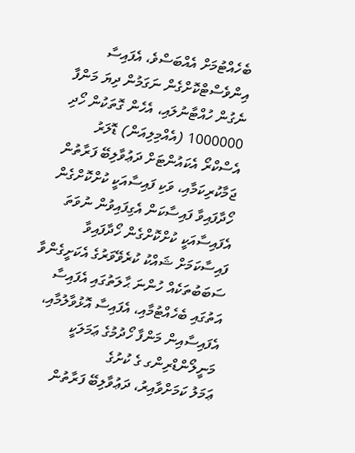ބެހެއްޓުމަށް އެއްބަސްވެ، އެފައިސާ އިންވެސްޓްކޮށްގެން ނަގަމުން ދިޔަ މަންފާ ނެގުން ހުއްޓާނުލައި، އެހެން ގޮތަކުން ހޯދި 1000000 (އެއްމިލިއަން) ޑޮލަރު
އެސްކްރޯ އެކައުންޓަށް ދަޢުވާލިބޭ ފަރާތުން ޖަމާކުރިކަމާއި، ވަކި ފައިސާއަކީ ކުށްކޮށްގެން ހޯދާފައިވާ ފައިސާކަން އެގިފައިވުން ނުވަތަ އެފައިސާއަކީ ކުށްކޮށްގެން ހޯދާފައިވާ ފައިސާކަމަށް ޝައްކު ކުރެވޭވަރުގެ އެކަށީގެންވާ ސަބަބުތަކެއް ހުންނަ ޙާލަތުގައި އެފައިސާ އަތުގައި ބެހެއްޓުމާއި، އެފައިސާ އޮޅުވާލުމާއި، އެފައިސާއިން މަންފާ ހޯދުމުގެ ޢަމަލަކީ މަނީލޯންޑްރިންގ ގެ ކުށުގެ
ޢަމަލު ކަމަށްވާއިރު، ދަޢުވާލިބޭ ފަރާތުން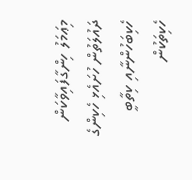މިޢަމަލު ހިންގާފައިވާކަން ދައުލަތުން ހުށައެޅި ހެކިންގެ ހެކިބަހުންނާއި ކިތާބީ ހެކިތަކުން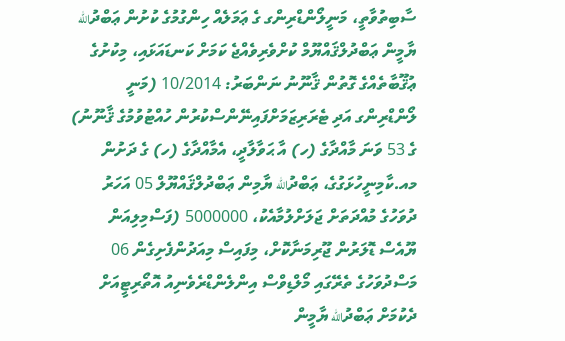ސާބިތުވާތީ، މަނީލޯންޑްރިންގ ގެ ޢަމަލެއް ހިންގުމުގެ ކުށުން ޢަބްދުالله ޔާމީން ޢަބްދުލްޤައްޔޫމް ކުށްވެރިވެއްޖެ ކަމަށް ކަނޑައަޅައި، މިކުށުގެ ޢުޤޫބާތެއްގެ ގޮތުން ޤާނޫނު ނަންބަރު: 10/2014 (މަނީ ލޯންޑްރިންގ އަދި ޓެރަރިޒަމަށްފައިނޭންސްކުރުން ހުއްޓުވުމުގެ ޤާނޫނު) ގެ 53 ވަނަ މާއްދާގެ (ހ) އާ ޙަވާލާދީ، އެމާއްދާގެ (ހ) ގެ ދަށުން މއ.ކާމިނީހުޅަގުގެ، ޢަބްދުالله ޔާމިން ޢަބްދުލްޤައްޔޫލް 05 އަހަރު ދުވަހުގެ މުއްދަތަށް ޖަލަށްލުމާއެކު، 5000000 (ފަސްމިލިއަން ޔޫއެސް ޑޮލަރުން ޖޫރިމަނާކޮށް، މިފައިސް މިއަދުންފެށިގެން 06 މަސްދުވަހުގެ ތެރޭގައި މޯލްޑިވްސް އިންލެންޑްރެވެނިއު އޮތޯރިޓީއަށް ދެކުމަށް ޢަބްދުالله ޔާމީން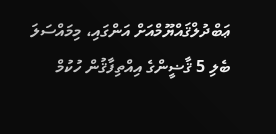ޢަބްދުލްޤައްޔޫމްއަށް އަންގައި، މިމައްސަލަ ބެލި 5 ޤާޟީންގެ އިއްތިފާޤުން ހުކުމް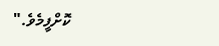ކޮށްފީމެވެ."